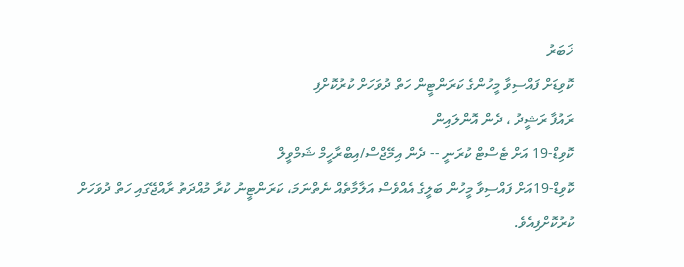ޚަބަރު
ކޮވިޑަށް ފައްސިވާ މީހުންގެ ކަރަންޓީން ހަތް ދުވަހަށް ކުރުކޮށްފި
ރައުފާ ރަޝީދު ، ދެން އޮންލައިން
ކޮވިޑް-19 އަށް ޓެސްޓް ކުރަނީ -- ދެން އިމޭޖްސް/އިބްރާހީމް ޝަމްވީލް
ކޮވިޑް-19އަށް ފައްސިވާ މީހުން ބަލީގެ އެއްވެސް އަލާމާތެއް ނެތްނަމަ، ކަރަންޓީނު ކުރާ މުއްދަތު ރާއްޖޭގައި ހަތް ދުވަހަށް ކުރުކޮށްފިއެވެ.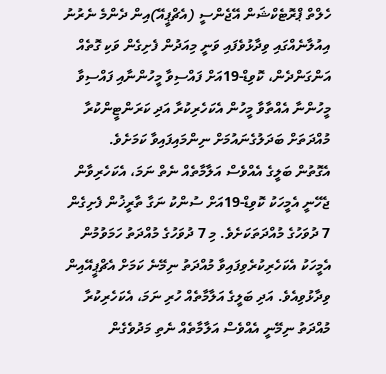ހެލްތް ޕްރޮޓެކްޝަން އޭޖެންސީ (އެޗްޕީއޭ)އިން ދެންމެ ނެރުނު އިއުލާނެއްގައި ވިދާޅުވެފައި ވަނީ މިއަދުން ފެށިގެން ވަކި ގޮތެއް އަންގަންދެން، ކޮވިޑް-19އަށް ފައްސިވާ މީހުންނާއި ފައްސިވާ މީހުންނާ އެއްތާވާ މީހުން އެކަހެރިކުރާ އަދި ކަރަންޓީންކުރާ މުއްދަތަށް ބަދަލުގެނައުމަށް ނިންމައިފައިވާ ކަމަށެވެ.
އެގޮތުން ބަލީގެ އެއްވެސް އަލާމާތެއް ނެތް ނަމަ، އެކަހެރިވާން ޖެހޭނީ އެމީހަކު ކޮވިޑް-19އަށް ސުންކު ނަގާ ތާރީޚުން ފެށިގެން 7 ދުވަހުގެ މުއްދަތަކަށެވެ. މި 7 ދުވަހުގެ މުއްދަތު ހަމަވުމުން އެމީހަކު އެކަހެރިކުރެވިފައިވާ މުއްދަތު ނިމޭނެ ކަމަށް އެޗްޕީއޭއިން ވިދާޅުވިއެވެ. އަދި ބަލީގެ އަލާމާތެއް ހުރި ނަމަ، އެކަހެރިކުރާ މުއްދަތު ނިމޭނީ އެއްވެސް އަލާމާތެއް ނެތި މަދުވެގެން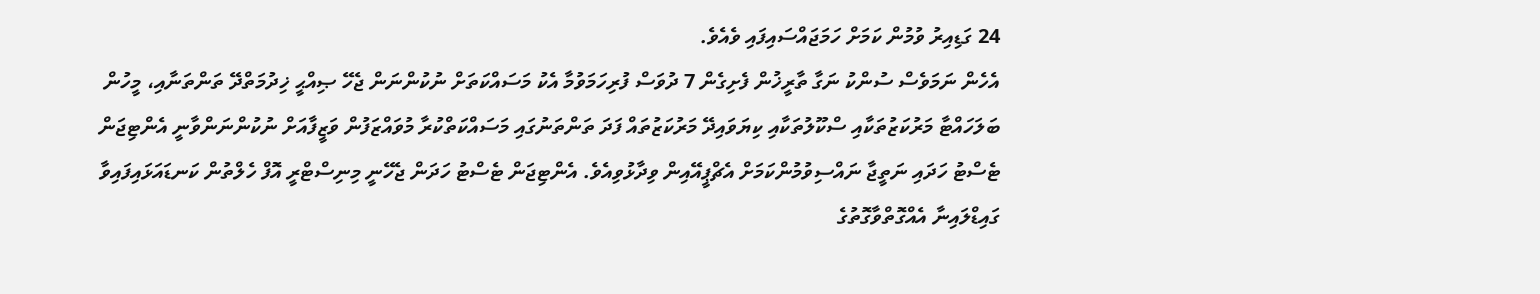24 ގަޑިއިރު ވުމުން ކަމަށް ހަމަޖައްސައިފައި ވެއެވެ.
އެހެން ނަމަވެސް ސުންކު ނަގާ ތާރީޚުން ފެށިގެން 7 ދުވަސް ފުރިހަމަވުމާ އެކު މަސައްކަތަށް ނުކުންނަން ޖެހޭ ޞިއްޙީ ޚިދުމަތްދޭ ތަންތަނާއި، މީހުން ބަލަހައްޓާ މަރުކަޒުތަކާއި ސްކޫލުތަކާއި ކިޔަވައިދޭ މަރުކަޒުތައް ފަދަ ތަންތަނުގައި މަސައްކަތްކުރާ މުވައްޒަފުން ވަޒީފާއަށް ނުކުންނަންވާނީ އެންޓިޖަން ޓެސްޓު ހަދައި ނަތީޖާ ނައްސިވުމުންކަމަށް އެޗްޕީއޭއިން ވިދާޅުވިއެވެ. އެންޓިޖަން ޓެސްޓު ހަދަން ޖެހޭނީ މިނިސްޓްރީ އޮފް ހެލްތުން ކަނޑައަޅައިފައިވާ ގައިޑްލައިނާ އެއްގޮތްވާގޮތުގެ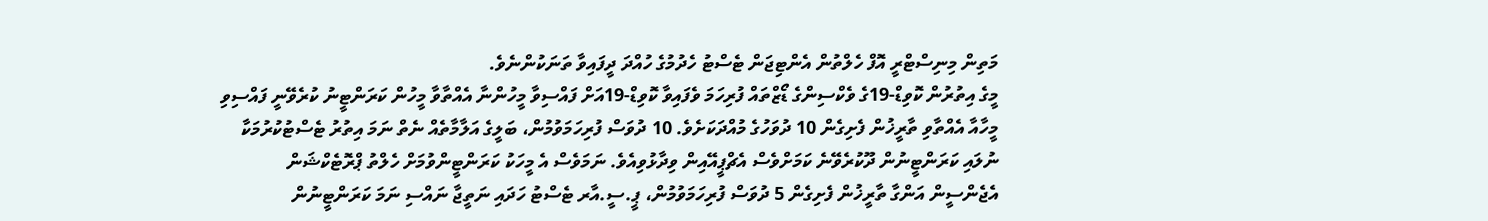މަތިން މިނިސްޓްރީ އޮފް ހެލްތުން އެންޓިޖަން ޓެސްޓު ހެދުމުގެ ހުއްދަ ދީފައިވާ ތަނަކުންނެވެ.
މީގެ އިތުރުން ކޮވިޑް-19ގެ ވެކްސިންގެ ޑޯޒްތައް ފުރިހަމަ ވެފައިވާ ކޮވިޑް-19އަށް ފައްސިވާ މީހުންނާ އެއްތާވާ މީހުން ކަރަންޓީނު ކުރެވޭނީ ފައްސިވި މީހާއާ އެއްތާވި ތާރީޚުން ފެށިގެން 10 ދުވަހުގެ މުއްދަކަށެވެ. 10 ދުވަސް ފުރިހަމަވުމުން، ބަލީގެ އަލާމާތެއް ނެތް ނަމަ އިތުރު ޓެސްޓުކުރުމަކާ ނުލައި ކަރަންޓީނުން ދޫކުރެވޭނެ ކަމަށްވެސް އެޗްޕީއޭއިން ވިދާޅުވިއެވެ. ނަމަވެސް އެ މީހަކު ކަރަންޓީންވުމަށް ހެލްތު ޕްރޮޓެކްޝަން
އެޖެންސީން އަންގާ ތާރީޚުން ފެށިގެން 5 ދުވަސް ފުރިހަމަވުމުން، ޕީ.ސީ.އާރ ޓެސްޓު ހަދައި ނަތީޖާ ނައްސި ނަމަ ކަރަންޓީނުން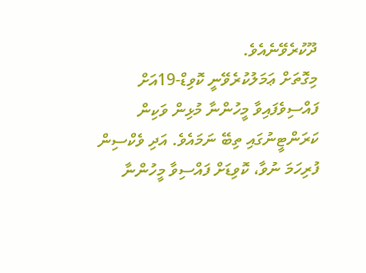ދޫކުރެވޭނެއެވެ.
މިގޮތަށް ޢަމަލުކުރެވޭނީ ކޮވިޑް-19އަށް ފައްސިވެފައިވާ މީހުންނާ މުޅިން ވަކިން ކަރަންޓީނުގައި ތިބޭ ނަމައެވެ. އަދި ވެކްސިން ފުރިހަމަ ނުވާ، ކޮވިޑަށް ފައްސިވާ މީހުންނާ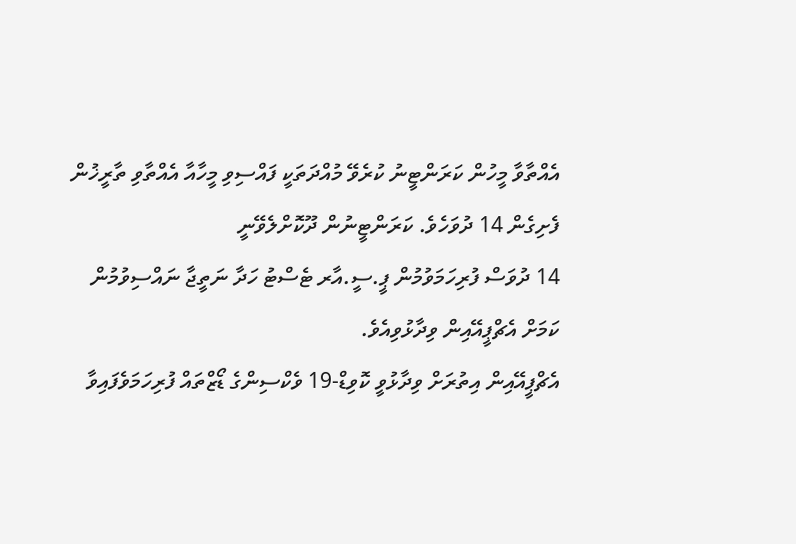އެއްތާވާ މީހުން ކަރަންޓީނު ކުރެވޭ މުއްދަތަކީ ފައްސިވި މީހާއާ އެއްތާވި ތާރީޚުން ފެށިގެން 14 ދުވަހެވެ. ކަރަންޓީނުން ދޫކޮށްލެވޭނީ
14 ދުވަސް ފުރިހަމަވުމުން ޕީ.ސީ.އާރ ޓެސްޓު ހަދާ ނަތީޖާ ނައްސިވުމުން ކަމަށް އެޗްޕީއޭއިން ވިދާޅުވިއެވެ.
އެޗްޕީއޭއިން އިތުރަށް ވިދާޅުވީ ކޮވިޑް-19 ވެކްސިންގެ ޑޯޒްތައް ފުރިހަމަވެފައިވާ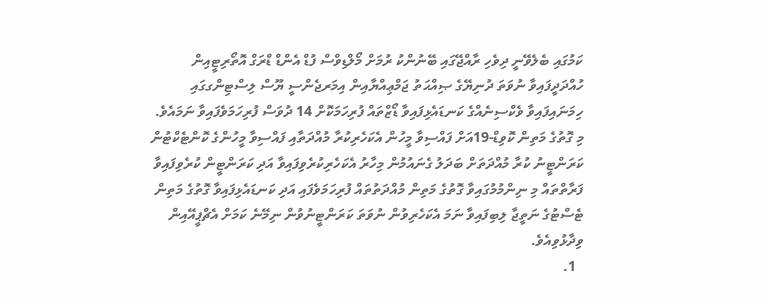ކަމުގައި ބެލެވޭނީ ދިވެހި ރާއްޖޭގައި ބޭނުންކު ރުމަށް މޯލްޑިވްސް ފުޑް އެންޑް ޑްރަގް އޮތޯރިޓީއިން ހުއްދަދީފައިވާ ނުވަތަ ދުނިޔޭގެ ޞިއްޙަތު ޖަމްޢިއްޔާއިން އިމަރޖެންސީ ޔޫސް ލިސްޓިންގގައި ހިމަނައިފައިވާ ވެކްސިނެއްގެ ކަނޑައެޅިފައިވާ ޑޯޒްތައް ފުރިހަމަކޮށް 14 ދުވަސް ފުރިހަމަވެފައިވާ ނަމައެވެ.
މި ގޮތުގެ މަތިން ކޮވިޑް-19އަށް ފައްސިވާ މީހުން އެކަހެރިކުރާ މުއްދަތާއި ފައްސިވާ މީހުންގެ ކޮންޓެކްޓުން ކަރަންޓީނު ކުރާ މުއްދަތަށް ބަދަލު ގެނައުމުން މިހާރު އެކަހެރިކުރެވިފައިވާ އަދި ކަރަންޓީން ކުރެވިފައިވާ ފަރާތްތައް މި ނިންމުމުގައިވާ ގޮތުގެ މަތިން މުއްދަތުތައް ފުރިހަމަވެފައި އަދި ކަނޑައެޅިފައިވާ ގޮތުގެ މަތިން ޓެސްޓުގެ ނަތީޖާ ލިބިފައިވާ ނަމަ އެކަހެރިވުން ނުވަތަ ކަރަންޓީނުވުން ނިމޭނެ ކަމަށް އެޗްޕީއޭއިން ވިދާޅުވިއެވެ.
  1.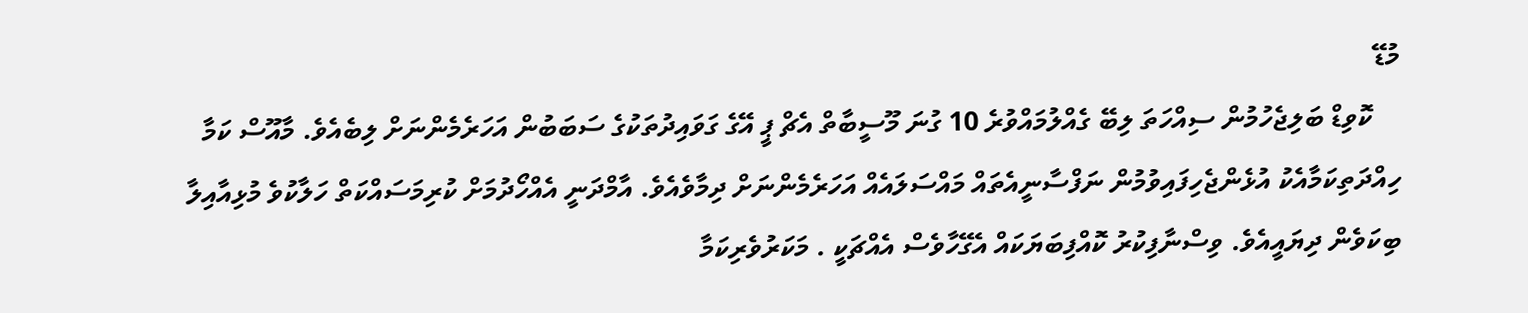މުޑޭ
    ކޮވިޑް ބަލިޖެހުމުން ސިއްހަތަ ލިބޭ ގެއްލުމައްވުރެ 10 ގުނަ މޫސީބާތް އެޗް ޕީ އޭގެ ގަވައިދުތަކުގެ ސަބަބުން އަހަރެމެންނަށް ލިބެއެވެ. މާއޫސް ކަމާ ހިއްދަތިކަމާއެކު އުޅެންޖެހިފައިވުމުން ނަފްސާނީއެތައް މައްސަލައެއް އަހަރެމެންނަށް ދިމާވެއެވެ. އާމްދަނީ އެއްހޯދުމަށް ކުރިމަސައްކަތް ހަލާކުވެ މުޅިއާއިލާ ބިކަވެން ދިޔައީއެވެ. ވިސްނާފިކުރު ކޮއްފިބަޔަކައް އެގޭހާވެސް އެއްޗަކީ . މަކަރުވެރިކަމާ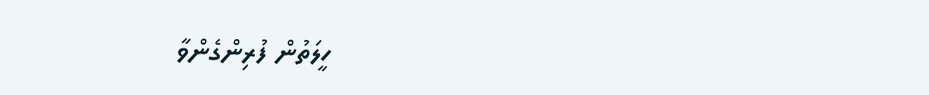ހީލަތުން ފުރިންގެންވާ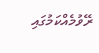ރޭވުމެއްކަމުގައި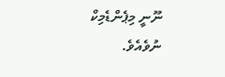ނޫނީ މިޕެންޑެމިކް ނުވެއެވެ.